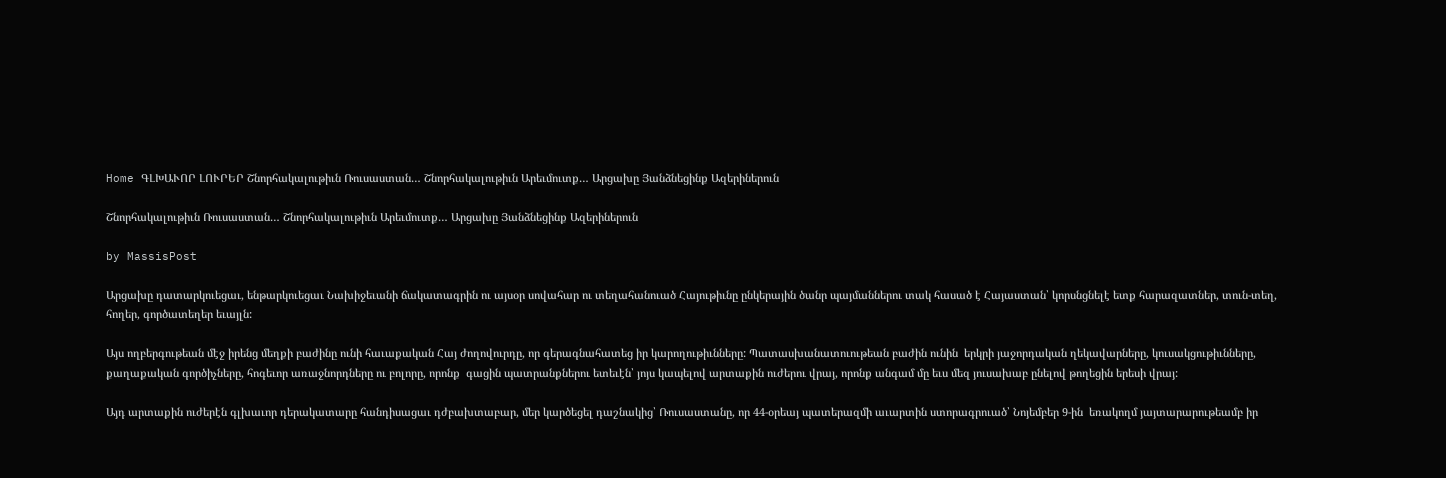Home ԳԼԽԱՒՈՐ ԼՈՒՐԵՐ Շնորհակալութիւն Ռուսաստան… Շնորհակալութիւն Արեւմուտք… Արցախը Յանձնեցինք Ազերիներուն

Շնորհակալութիւն Ռուսաստան… Շնորհակալութիւն Արեւմուտք… Արցախը Յանձնեցինք Ազերիներուն

by MassisPost

Արցախը դատարկուեցաւ, ենթարկուեցաւ Նախիջեւանի ճակատագրին ու այսօր սովահար ու տեղահանուած Հայութիւնը ընկերային ծանր պայմաններու տակ հասած է Հայաստան՝ կորսնցնելէ ետք հարազատներ, տուն-տեղ, հողեր, գործատեղեր եւայլն:

Այս ողբերգութեան մէջ իրենց մեղքի բաժինը ունի հաւաքական Հայ ժողովուրդը, որ գերագնահատեց իր կարողութիւնները: Պատասխանատուութեան բաժին ունին  երկրի յաջորդական ղեկավարները, կուսակցութիւնները, քաղաքական գործիչները, հոգեւոր առաջնորդները ու բոլորը, որոնք  գացին պատրանքներու ետեւէն՝ յոյս կապելով արտաքին ուժերու վրայ, որոնք անգամ մը եւս մեզ յուսախաբ ընելով թողեցին երեսի վրայ:

Այդ արտաքին ուժերէն գլխաւոր դերակատարը հանդիսացաւ դժբախտաբար, մեր կարծեցել դաշնակից՝ Ռուսաստանը, որ 44-օրեայ պատերազմի աւարտին ստորագրուած՝ Նոյեմբեր 9-ին  եռակողմ յայտարարութեամբ իր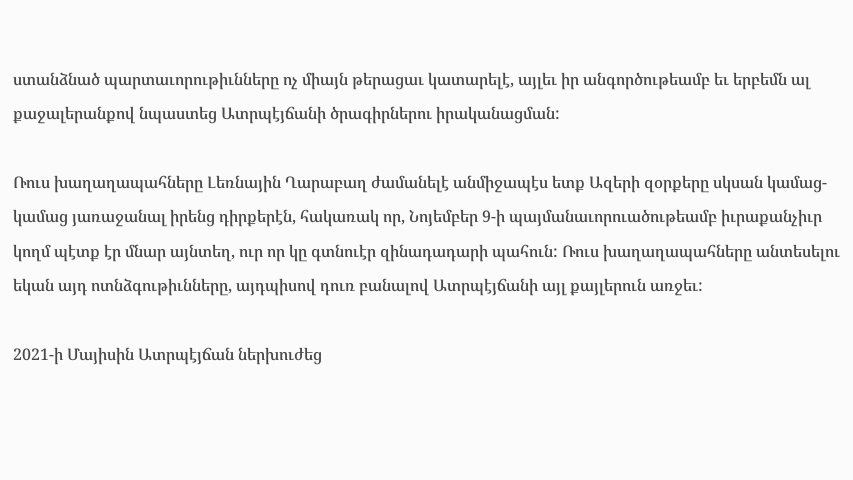ստանձնած պարտաւորութիւնները ոչ միայն թերացաւ կատարելէ, այլեւ իր անգործութեամբ եւ երբեմն ալ քաջալերանքով նպաստեց Ատրպէյճանի ծրագիրներու իրականացման:

Ռուս խաղաղապահները Լեռնային Ղարաբաղ ժամանելէ անմիջապէս ետք Ազերի զօրքերը սկսան կամաց-կամաց յառաջանալ իրենց դիրքերէն, հակառակ որ, Նոյեմբեր 9-ի պայմանաւորուածութեամբ իւրաքանչիւր կողմ պէտք էր մնար այնտեղ, ուր որ կը գտնուէր զինադադարի պահուն: Ռուս խաղաղապահները անտեսելու եկան այդ ոտնձգութիւնները, այդպիսով դուռ բանալով Ատրպէյճանի այլ քայլերուն առջեւ:

2021-ի Մայիսին Ատրպէյճան ներխուժեց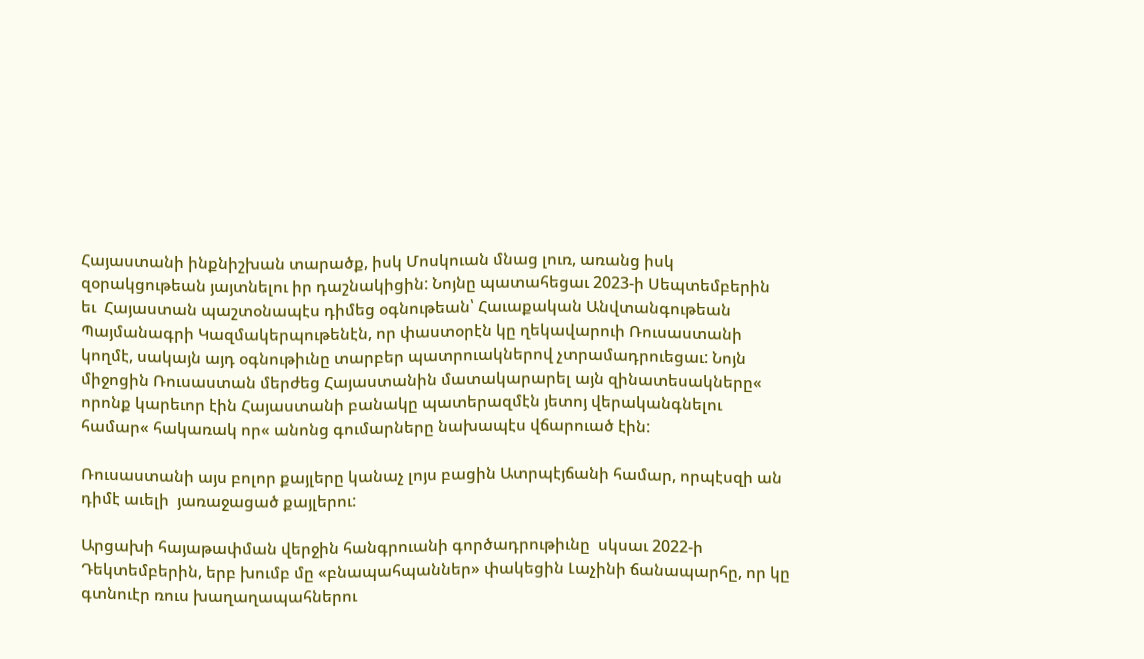Հայաստանի ինքնիշխան տարածք, իսկ Մոսկուան մնաց լուռ, առանց իսկ զօրակցութեան յայտնելու իր դաշնակիցին: Նոյնը պատահեցաւ 2023-ի Սեպտեմբերին  եւ  Հայաստան պաշտօնապէս դիմեց օգնութեան՝ Հաւաքական Անվտանգութեան Պայմանագրի Կազմակերպութենէն, որ փաստօրէն կը ղեկավարուի Ռուսաստանի կողմէ, սակայն այդ օգնութիւնը տարբեր պատրուակներով չտրամադրուեցաւ: Նոյն միջոցին Ռուսաստան մերժեց Հայաստանին մատակարարել այն զինատեսակները« որոնք կարեւոր էին Հայաստանի բանակը պատերազմէն յետոյ վերականգնելու համար« հակառակ որ« անոնց գումարները նախապէս վճարուած էին:

Ռուսաստանի այս բոլոր քայլերը կանաչ լոյս բացին Ատրպէյճանի համար, որպէսզի ան դիմէ աւելի  յառաջացած քայլերու:

Արցախի հայաթափման վերջին հանգրուանի գործադրութիւնը  սկսաւ 2022-ի Դեկտեմբերին, երբ խումբ մը «բնապահպաններ» փակեցին Լաչինի ճանապարհը, որ կը գտնուէր ռուս խաղաղապահներու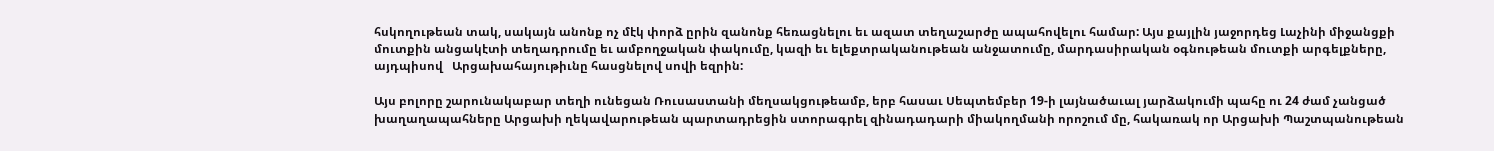հսկողութեան տակ, սակայն անոնք ոչ մէկ փորձ ըրին զանոնք հեռացնելու եւ ազատ տեղաշարժը ապահովելու համար: Այս քայլին յաջորդեց Լաչինի միջանցքի մուտքին անցակէտի տեղադրումը եւ ամբողջական փակումը, կազի եւ ելեքտրականութեան անջատումը, մարդասիրական օգնութեան մուտքի արգելքները, այդպիսով   Արցախահայութիւնը հասցնելով սովի եզրին:

Այս բոլորը շարունակաբար տեղի ունեցան Ռուսաստանի մեղսակցութեամբ, երբ հասաւ Սեպտեմբեր 19-ի լայնածաւալ յարձակումի պահը ու 24 ժամ չանցած խաղաղապահները Արցախի ղեկավարութեան պարտադրեցին ստորագրել զինադադարի միակողմանի որոշում մը, հակառակ որ Արցախի Պաշտպանութեան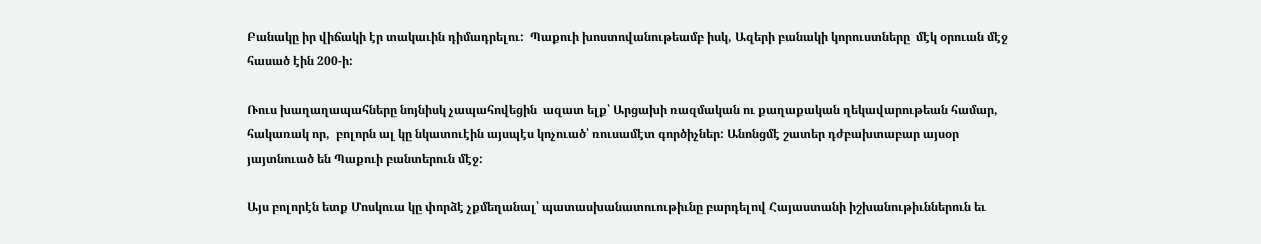Բանակը իր վիճակի էր տակաւին դիմադրելու:  Պաքուի խոստովանութեամբ իսկ, Ազերի բանակի կորուստները  մէկ օրուան մէջ հասած էին 200-ի:

Ռուս խաղաղապահները նոյնիսկ չապահովեցին  ազատ ելք՝ Արցախի ռազմական ու քաղաքական ղեկավարութեան համար, հակառակ որ,  բոլորն ալ կը նկատուէին այսպէս կոչուած՝ ռուսամէտ գործիչներ: Անոնցմէ շատեր դժբախտաբար այսօր յայտնուած են Պաքուի բանտերուն մէջ:

Այս բոլորէն ետք Մոսկուա կը փորձէ չքմեղանալ՝ պատասխանատուութիւնը բարդելով Հայաստանի իշխանութիւններուն եւ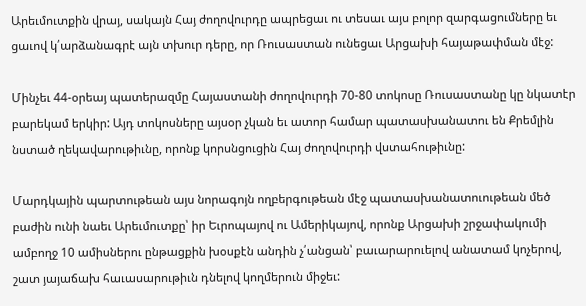Արեւմուտքին վրայ, սակայն Հայ ժողովուրդը ապրեցաւ ու տեսաւ այս բոլոր զարգացումները եւ ցաւով կ՛արձանագրէ այն տխուր դերը, որ Ռուսաստան ունեցաւ Արցախի հայաթափման մէջ:

Մինչեւ 44-օրեայ պատերազմը Հայաստանի ժողովուրդի 70-80 տոկոսը Ռուսաստանը կը նկատէր բարեկամ երկիր: Այդ տոկոսները այսօր չկան եւ ատոր համար պատասխանատու են Քրեմլին նստած ղեկավարութիւնը, որոնք կորսնցուցին Հայ ժողովուրդի վստահութիւնը:

Մարդկային պարտութեան այս նորագոյն ողբերգութեան մէջ պատասխանատուութեան մեծ բաժին ունի նաեւ Արեւմուտքը՝ իր Եւրոպայով ու Ամերիկայով, որոնք Արցախի շրջափակումի ամբողջ 10 ամիսներու ընթացքին խօսքէն անդին չ՛անցան՝ բաւարարուելով անատամ կոչերով, շատ յայաճախ հաւասարութիւն դնելով կողմերուն միջեւ: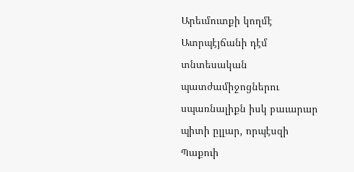Արեւմուտքի կողմէ Ատրպէյճանի դէմ տնտեսական պատժամիջոցներու սպառնալիքն իսկ բաւարար պիտի ըլլար, որպէսզի  Պաքուի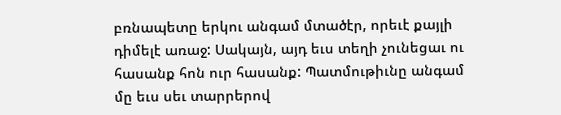բռնապետը երկու անգամ մտածէր, որեւէ քայլի դիմելէ առաջ: Սակայն, այդ եւս տեղի չունեցաւ ու հասանք հոն ուր հասանք: Պատմութիւնը անգամ մը եւս սեւ տարրերով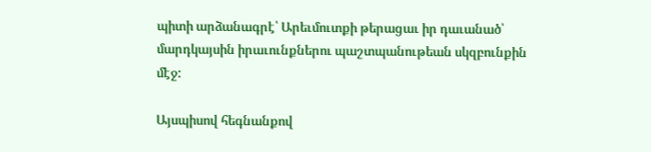պիտի արձանագրէ՝ Արեւմուտքի թերացաւ իր դաւանած՝ մարդկայսին իրաւունքներու պաշտպանութեան սկզբունքին մէջ:

Այսպիսով հեգնանքով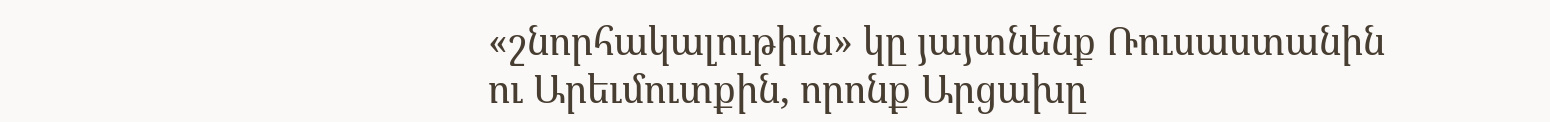«շնորհակալութիւն» կը յայտնենք Ռուսաստանին ու Արեւմուտքին, որոնք Արցախը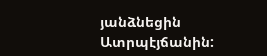յանձնեցին Ատրպէյճանին: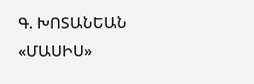Գ. ԽՈՏԱՆԵԱՆ
«ՄԱՍԻՍ»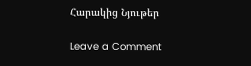Հարակից Նյութեր

Leave a Comment